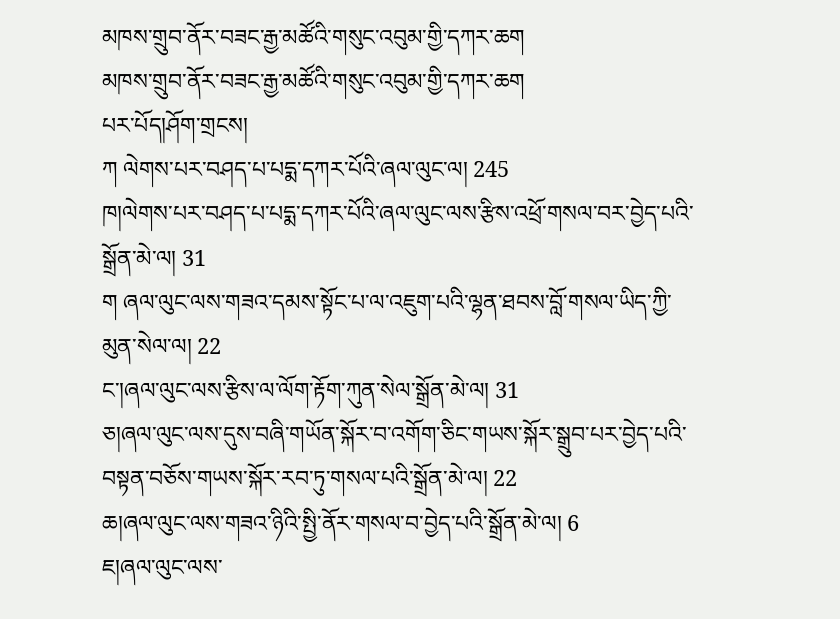མཁས་གྲུབ་ནོར་བཟང་རྒྱ་མཚོའི་གསུང་འབུམ་གྱི་དཀར་ཆག
མཁས་གྲུབ་ནོར་བཟང་རྒྱ་མཚོའི་གསུང་འབུམ་གྱི་དཀར་ཆག
པར་པོད།ཤོག་གྲངས།
ཀ ལེགས་པར་བཤད་པ་པདྨ་དཀར་པོའི་ཞལ་ལུང་ལ། 245
ཁ།ལེགས་པར་བཤད་པ་པདྨ་དཀར་པོའི་ཞལ་ལུང་ལས་རྩིས་འཕྲོ་གསལ་བར་བྱེད་པའི་སྒྲོན་མེ་ལ། 31
ག ཞལ་ལུང་ལས་གཟའ་དམས་སྟོང་པ་ལ་འཇུག་པའི་ལྷན་ཐབས་བློ་གསལ་ཡིད་ཀྱི་མུན་སེལ་ལ། 22
ང་།ཞལ་ལུང་ལས་རྩིས་ལ་ལོག་རྟོག་ཀུན་སེལ་སྒྲོན་མེ་ལ། 31
ཅ།ཞལ་ལུང་ལས་དུས་བཞི་གཡོན་སྐོར་བ་འགོག་ཅིང་གཡས་སྐོར་སྒྲུབ་པར་བྱེད་པའི་བསྟན་བཅོས་གཡས་སྐོར་རབ་ཏུ་གསལ་པའི་སྒྲོན་མེ་ལ། 22
ཆ།ཞལ་ལུང་ལས་གཟའ་ཉིའི་སྤྱི་ནོར་གསལ་བ་བྱེད་པའི་སྒྲོན་མེ་ལ། 6
ཇ།ཞལ་ལུང་ལས་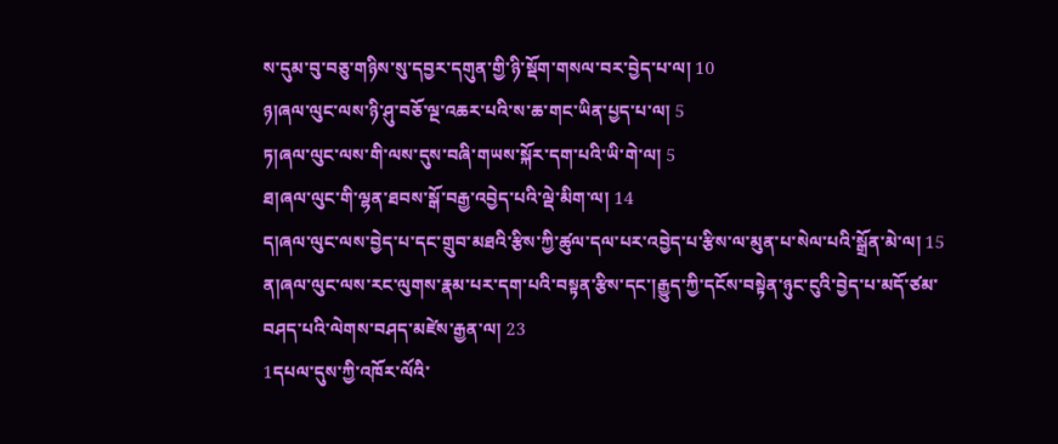ས་དུམ་བུ་བཅུ་གཉིས་སུ་དབྱར་དགུན་གྱི་ཉི་སྡོག་གསལ་བར་བྱེད་པ་ལ། 10
ཉ།ཞལ་ལུང་ལས་ཉི་ཤུ་བཅོ་ལྔ་འཆར་པའི་ས་ཆ་གང་ཡིན་པྱད་པ་ལ། 5
ཏ།ཞལ་ལུང་ལས་གི་ལས་དུས་བཞི་གཡས་སྐོར་དག་པའི་ཡི་གེ་ལ། 5
ཐ།ཞལ་ལུང་གི་ལྷན་ཐབས་སྒོ་བརྒྱ་འབྱེད་པའི་ལྡེ་མིག་ལ། 14
ད།ཞལ་ལུང་ལས་བྱེད་པ་དང་གྲུབ་མཐའི་རྩིས་ཀྱི་ཚུལ་དལ་པར་འབྱེད་པ་རྩིས་ལ་མུན་པ་སེལ་པའི་སྒྲོན་མེ་ལ། 15
ན།ཞལ་ལུང་ལས་རང་ལུགས་རྣམ་པར་དག་པའི་བསྟན་རྩིས་དང་།རྒྱུད་ཀྱི་དངོས་བསྟེན་ཉུང་ངུའི་བྱེད་པ་མདོ་ཙམ་བཤད་པའི་ལེགས་བཤད་མཛེས་རྒྱན་ལ། 23
1དཔལ་དུས་ཀྱི་འཁོར་ལོའི་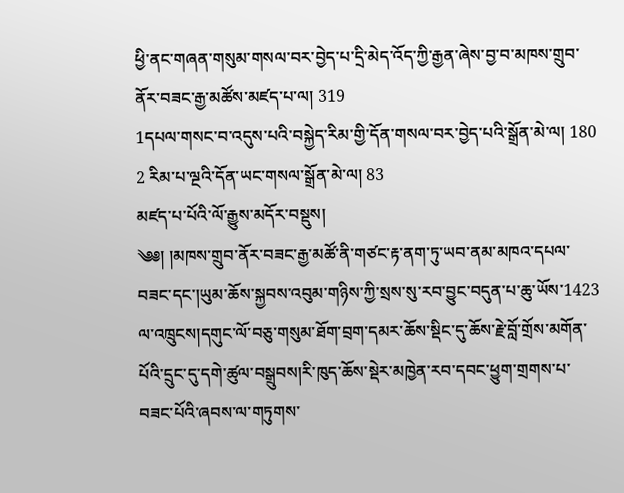ཕྱི་ནང་གཞན་གསུམ་གསལ་བར་བྱེད་པ་དྲི་མེད་འོད་ཀྱི་རྒྱན་ཞེས་བྱ་བ་མཁས་གྲུབ་ནོར་བཟང་རྒྱ་མཚོས་མཛད་པ་ལ། 319
1དཔལ་གསང་བ་འདུས་པའི་བསྐྱེད་རིམ་གྱི་དོན་གསལ་བར་བྱེད་པའི་སྒྲོན་མེ་ལ། 180
2 རིམ་པ་ལྔའི་དོན་ཡང་གསལ་སྒྲོན་མེ་ལ། 83
མཛད་པ་པོའི་ལོ་རྒྱུས་མདོར་བསྡུས།
༄༅། །མཁས་གྲུབ་ནོར་བཟང་རྒྱ་མཚོ་ནི་གཙང་རྟ་ནག་ཏུ་ཡབ་ནམ་མཁའ་དཔལ་བཟང་དང་།ཡུམ་ཆོས་སྐྱབས་འབུམ་གཉིས་ཀྱི་སྲས་སུ་རབ་བྱུང་བདུན་པ་ཆུ་ཡོས་1423 ལ་འཁྲུངས།དགུང་ལོ་བཅུ་གསུམ་ཐོག་བྲག་དམར་ཆོས་སྡིང་དུ་ཆོས་རྗེ་བློ་གྲོས་མགོན་པོའི་དྲུང་དུ་དགེ་ཚུལ་བསྒྲུབས།རི་ཁུད་ཆོས་སྡེར་མཁྱེན་རབ་དབང་ཕྱུག་གྲགས་པ་བཟང་པོའི་ཞབས་ལ་གཏུགས་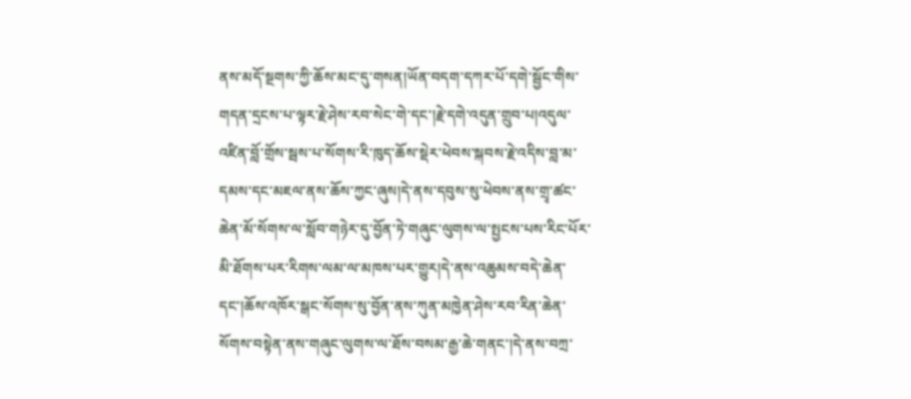ནས་མདོ་སྔགས་ཀྱི་ཆོས་མང་དུ་གསན།ཡོན་བདག་དཀར་པོ་དགེ་སྦྱོང་གིས་གདན་དྲངས་པ་ལྟར་རྗེ་ཤེས་རབ་སེང་གེ་དང་།རྗེ་དགེ་འདུན་གྲུབ་པ།འདུལ་འཛིན་བློ་གྲོས་སྦས་པ་སོགས་རི་ཁུད་ཆོས་སྡེར་ཕེབས་སྐབས་རྗེ་འདིས་བླ་མ་དམས་དང་མཇལ་ནས་ཆོས་ཀྱང་ཞུས།དེ་ནས་དབུས་སུ་ཕེབས་ནས་གྲྭ་ཚང་ཆེན་མོ་སོགས་ལ་སློབ་གཉེར་དུ་བྱོན་ཏེ་གཞུང་ལུགས་ལ་སྤྱངས་པས་རིང་པོར་མི་ཐོགས་པར་རིགས་ལམ་ལ་མཁས་པར་གྱུར།དེ་ནས་འཆུམས་བདེ་ཆེན་དང་།ཆོས་འཁོར་སྒང་སོགས་སུ་བྱོན་ནས་ཀུན་མཁྱེན་ཤེས་རབ་རིན་ཆེན་སོགས་བསྟེན་ནས་གཞུང་ལུགས་ལ་ཐོས་བསམ་རྒྱ་ཆེ་གནང་།དེ་ནས་བཀྲ་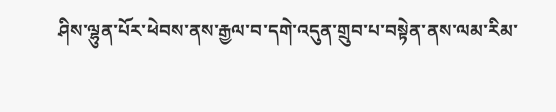ཤིས་ལྷུན་པོར་ཕེབས་ནས་རྒྱལ་བ་དགེ་འདུན་གྲུབ་པ་བསྟེན་ནས་ལམ་རིམ་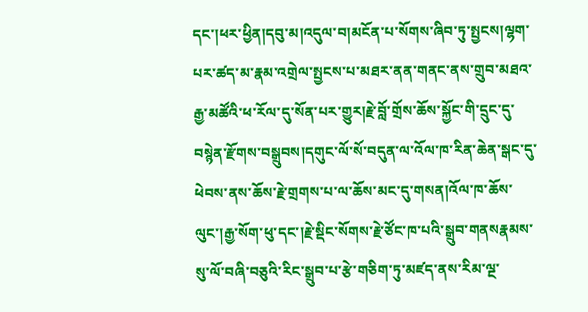དང་།ཕར་ཕྱིན།དབུ་མ།འདུལ་བ།མངོན་པ་སོགས་ཞིབ་ཏུ་སྤྱངས།ལྷག་པར་ཚད་མ་རྣམ་འགྲེལ་སྤྱངས་པ་མཐར་ནན་གནང་ནས་གྲུབ་མཐའ་རྒྱ་མཚོའི་ཕ་རོལ་དུ་སོན་པར་གྱུར།རྗེ་བློ་གྲོས་ཆོས་སྐྱོང་གི་དྲུང་དུ་བསྙེན་རྫོགས་བསྒྲུབས།དགུང་ལོ་སོ་བདུན་ལ་འོལ་ཁ་རིན་ཆེན་སྒང་དུ་ཕེབས་ནས་ཆོས་རྗེ་གྲགས་པ་ལ་ཆོས་མང་དུ་གསན།འོལ་ཁ་ཆོས་ལུང་།རྒྱ་སོག་ཕུ་དང་།རྗེ་སྡིང་སོགས་རྗེ་ཙོང་ཁ་པའི་སྒྲུབ་གནསརྣམས་སུ་ལོ་བཞི་བཅུའི་རིང་སྒྲུབ་པ་རྩེ་གཅིག་ཏུ་མཛད་ནས་རིམ་ལྔ་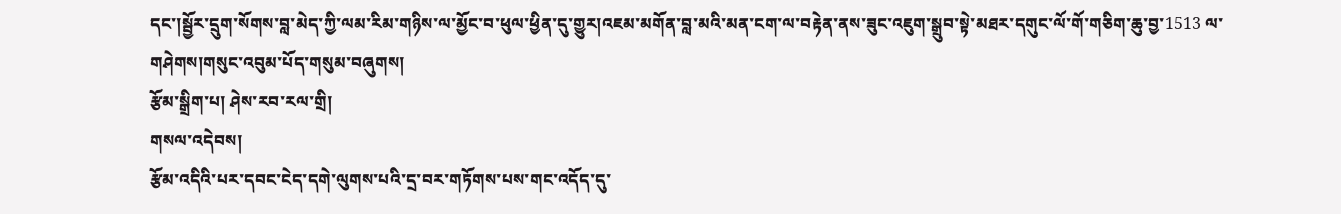དང་།སྦྱོར་དྲུག་སོགས་བླ་མེད་ཀྱི་ལམ་རིམ་གཉིས་ལ་མྱོང་བ་ཕུལ་ཕྱིན་དུ་གྱུར།འཇམ་མགོན་བླ་མའི་མན་ངག་ལ་བརྟེན་ནས་ཟུང་འཇུག་སྒྲུབ་སྟེ་མཐར་དགུང་ལོ་གོ་གཅིག་ཆུ་བྱ་1513 ལ་གཤེགས།གསུང་འབུམ་པོད་གསུམ་བཞུགས།
རྩོམ་སྒྲིག་པ། ཤེས་རབ་རལ་གྲི།
གསལ་འདེབས།
རྩོམ་འདིའི་པར་དབང་ངེད་དགེ་ལུགས་པའི་དྲ་བར་གཏོགས་པས་གང་འདོད་དུ་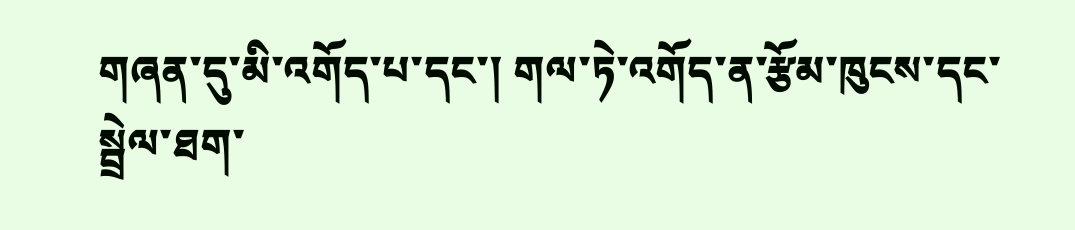གཞན་དུ་མི་འགོད་པ་དང་། གལ་ཏེ་འགོད་ན་རྩོམ་ཁུངས་དང་སྦྲེལ་ཐག་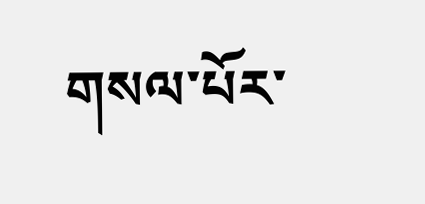གསལ་པོར་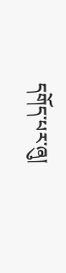དགོད་པར་ཞུ།